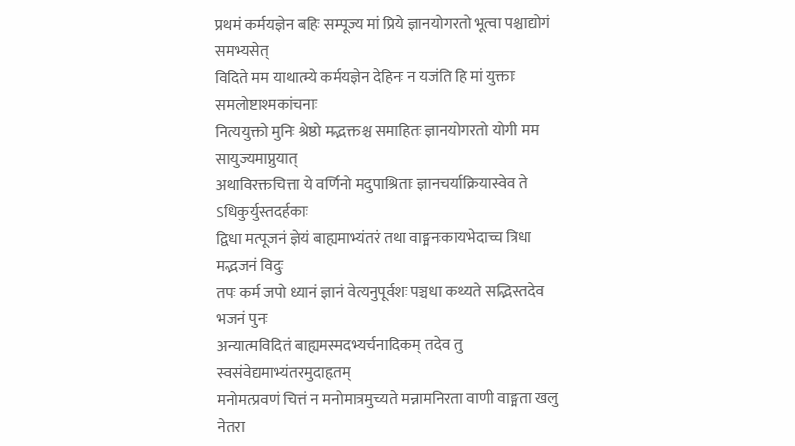प्रथमं कर्मयज्ञेन बहिः सम्पूज्य मां प्रिये ज्ञानयोगरतो भूत्वा पश्चाद्योगं समभ्यसेत्
विदिते मम याथात्म्ये कर्मयज्ञेन देहिनः न यजंति हि मां युक्ताः समलोष्टाश्मकांचनाः
नित्ययुक्तो मुनिः श्रेष्ठो मद्भक्तश्च समाहितः ज्ञानयोगरतो योगी मम सायुज्यमाप्नुयात्
अथाविरक्तचित्ता ये वर्णिनो मदुपाश्रिताः ज्ञानचर्याक्रियास्वेव ते ऽधिकुर्युस्तदर्हकाः
द्विधा मत्पूजनं ज्ञेयं बाह्यमाभ्यंतरं तथा वाङ्मनःकायभेदाच्च त्रिधा मद्भजनं विदुः
तपः कर्म जपो ध्यानं ज्ञानं वेत्यनुपूर्वशः पञ्चधा कथ्यते सद्भिस्तदेव भजनं पुनः
अन्यात्मविदितं बाह्यमस्मदभ्यर्चनादिकम् तदेव तु स्वसंवेद्यमाभ्यंतरमुदाहृतम्
मनोमत्प्रवणं चित्तं न मनोमात्रमुच्यते मन्नामनिरता वाणी वाङ्मता खलु नेतरा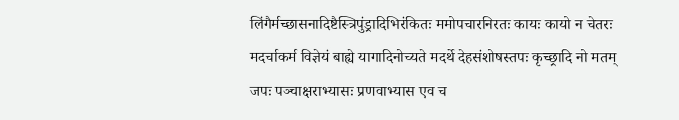लिंगैर्मच्छासनादिष्टैस्त्रिपुंड्रादिभिरंकितः ममोपचारनिरतः कायः कायो न चेतरः
मदर्चाकर्म विज्ञेयं बाह्ये यागादिनोच्यते मदर्थे देहसंशोषस्तपः कृच्छ्रादि नो मतम्
जपः पञ्चाक्षराभ्यासः प्रणवाभ्यास एव च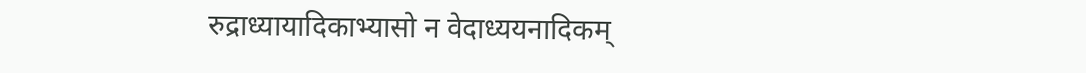रुद्राध्यायादिकाभ्यासो न वेदाध्ययनादिकम्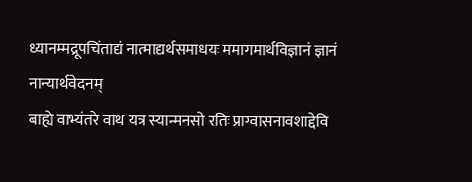ध्यानम्मद्रूपचिंताद्यं नात्माद्यर्थसमाधयः ममागमार्थविज्ञानं ज्ञानं नान्यार्थवेदनम्
बाह्ये वाभ्यंतरे वाथ यत्र स्यान्मनसो रतिः प्राग्वासनावशाद्देवि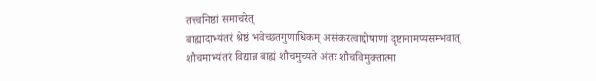तत्त्वनिष्ठां समाचरेत्
बाह्यादाभ्यंतरं श्रेष्ठं भवेच्छतगुणाधिकम् असंकरत्वाद्दोषाणां दृष्टानामप्यसम्भवात्
शौचमाभ्यंतरं विद्यान्न बाह्यं शौचमुच्यते अंतः शौचविमुक्तात्मा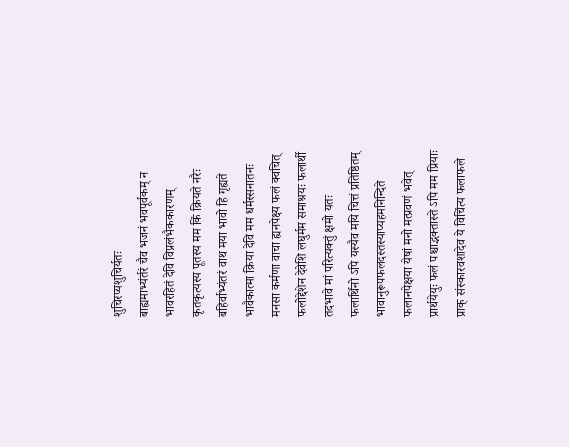शुचिरप्यशुचिर्यतः
बाह्यमाभ्यंर्तरं चैव भजनं भवपूर्वकम् न भावरहितं देवि विप्रलंभैककारणम्
कृतकृत्यस्य पूतस्य मम किं क्रियते नरैः बहिर्वाभ्यंतरं वाथ मया भावो हि गृह्यते
भावैकात्मा क्रिया देवि मम धर्मस्सनातनः मनसा कर्मणा वाचा ह्यनपेक्ष्य फलं क्वचित्
फलोद्देशेन देवेशि लघुर्मम समाश्रयः फलार्थी तदभावे मां परित्यक्तुं क्षमो यतः
फलार्थिनो ऽपि यस्यैव मयि चित्तं प्रतिष्ठितम् भावानुरूपफलदस्तस्याप्यहमनिन्दिते
फलानपेक्षया येषां मनो मत्प्रवणं भवेत् प्रार्थयेयुः फलं पश्चाद्भक्तास्ते ऽपि मम प्रियाः
प्राक् संस्कारवशादेव ये विचिंत्य फलाफले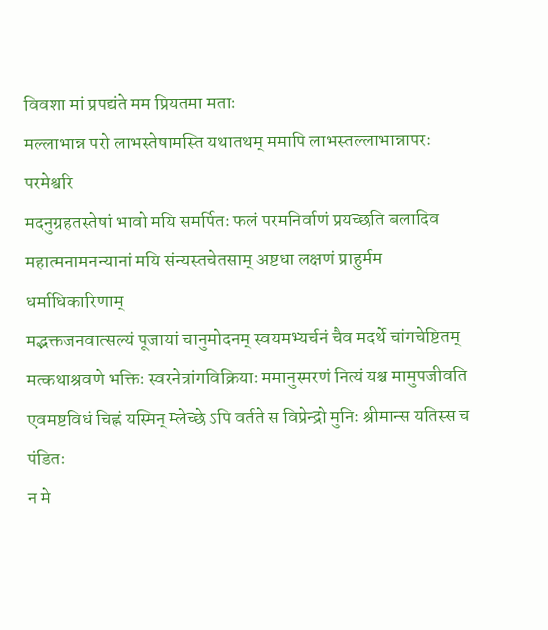विवशा मां प्रपद्यंते मम प्रियतमा मताः
मल्लाभान्न परो लाभस्तेषामस्ति यथातथम् ममापि लाभस्तल्लाभान्नापरः परमेश्वरि
मदनुग्रहतस्तेषां भावो मयि समर्पितः फलं परमनिर्वाणं प्रयच्छति बलादिव
महात्मनामनन्यानां मयि संन्यस्तचेतसाम् अष्टधा लक्षणं प्राहुर्मम धर्माधिकारिणाम्
मद्भक्तजनवात्सल्यं पूजायां चानुमोदनम् स्वयमभ्यर्चनं चैव मदर्थे चांगचेष्टितम्
मत्कथाश्रवणे भक्तिः स्वरनेत्रांगविक्रियाः ममानुस्मरणं नित्यं यश्च मामुपजीवति
एवमष्टविधं चिह्नं यस्मिन् म्लेच्छे ऽपि वर्तते स विप्रेन्द्रो मुनिः श्रीमान्स यतिस्स च पंडितः
न मे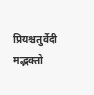प्रियश्चतुर्वेदी मद्भक्तो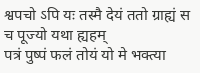श्वपचो ऽपि यः तस्मै देयं ततो ग्राह्यं स च पूज्यो यथा ह्यहम्
पत्रं पुष्पं फलं तोयं यो मे भक्त्या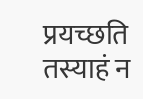प्रयच्छति तस्याहं न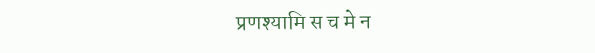प्रणश्यामि स च मे न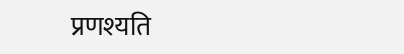प्रणश्यति